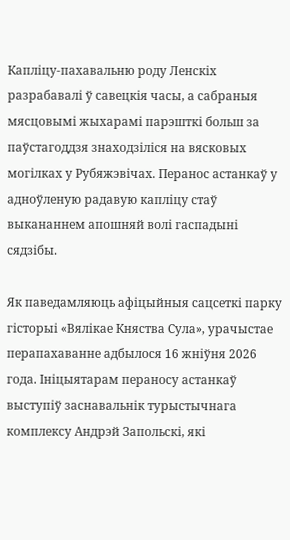Капліцу-пахавальню роду Ленскіх разрабавалі ў савецкія часы, а сабраныя мясцовымі жыхарамі парэшткі больш за паўстагоддзя знаходзіліся на вясковых могілках у Рубяжэвічах. Перанос астанкаў у адноўленую радавую капліцу стаў выкананнем апошняй волі гаспадыні сядзібы.

Як паведамляюць афіцыйныя сацсеткі парку гісторыі «Вялікае Княства Сула», урачыстае перапахаванне адбылося 16 жніўня 2026 года. Ініцыятарам пераносу астанкаў выступіў заснавальнік турыстычнага комплексу Андрэй Запольскі, які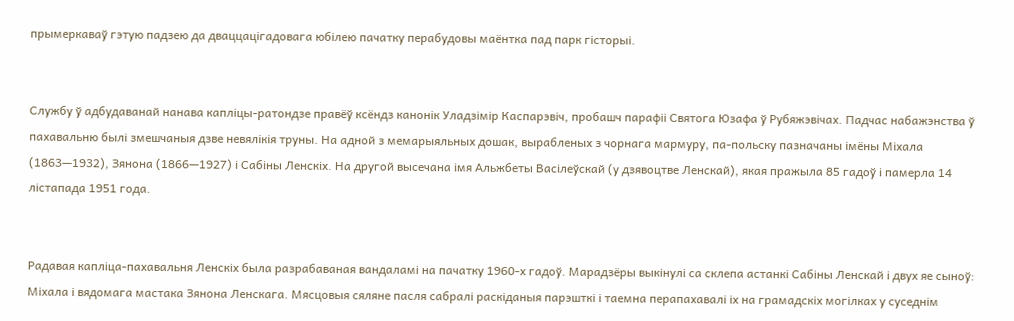прымеркаваў гэтую падзею да дваццацігадовага юбілею пачатку перабудовы маёнтка пад парк гісторыі.


Службу ў адбудаванай нанава капліцы-ратондзе правёў ксёндз канонік Уладзімір Каспарэвіч, пробашч парафіі Святога Юзафа ў Рубяжэвічах. Падчас набажэнства ў пахавальню былі змешчаныя дзве невялікія труны. На адной з мемарыяльных дошак, вырабленых з чорнага мармуру, па-польску пазначаны імёны Міхала (1863—1932), Зянона (1866—1927) і Сабіны Ленскіх. На другой высечана імя Альжбеты Васілеўскай (у дзявоцтве Ленскай), якая пражыла 85 гадоў і памерла 14 лістапада 1951 года.


Радавая капліца-пахавальня Ленскіх была разрабаваная вандаламі на пачатку 1960‑х гадоў. Марадзёры выкінулі са склепа астанкі Сабіны Ленскай і двух яе сыноў: Міхала і вядомага мастака Зянона Ленскага. Мясцовыя сяляне пасля сабралі раскіданыя парэшткі і таемна перапахавалі іх на грамадскіх могілках у суседнім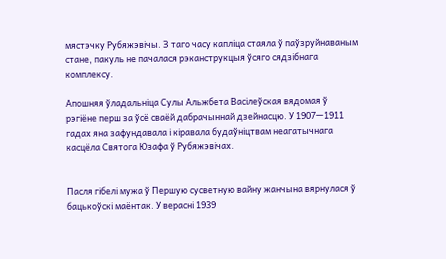мястэчку Рубяжэвічы. З таго часу капліца стаяла ў паўзруйнаваным стане, пакуль не пачалася рэканструкцыя ўсяго сядзібнага комплексу.

Апошняя ўладальніца Сулы Альжбета Васілеўская вядомая ў рэгіёне перш за ўсё сваёй дабрачыннай дзейнасцю. У 1907—1911 гадах яна зафундавала і кіравала будаўніцтвам неагатычнага касцёла Святога Юзафа ў Рубяжэвічах.


Пасля гібелі мужа ў Першую сусветную вайну жанчына вярнулася ў бацькоўскі маёнтак. У верасні 1939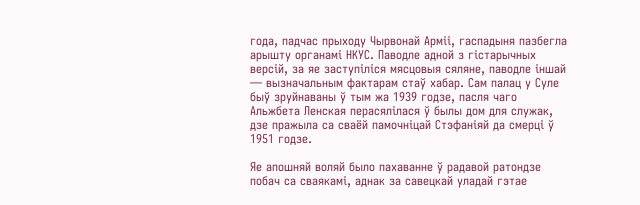года, падчас прыходу Чырвонай Арміі, гаспадыня пазбегла арышту органамі НКУС. Паводле адной з гістарычных версій, за яе заступіліся мясцовыя сяляне, паводле іншай — вызначальным фактарам стаў хабар. Сам палац у Суле быў зруйнаваны ў тым жа 1939 годзе, пасля чаго Альжбета Ленская перасялілася ў былы дом для служак, дзе пражыла са сваёй памочніцай Стэфаніяй да смерці ў 1951 годзе.

Яе апошняй воляй было пахаванне ў радавой ратондзе побач са сваякамі, аднак за савецкай уладай гэтае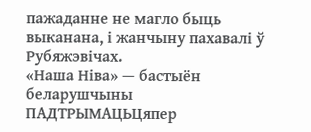пажаданне не магло быць выканана, і жанчыну пахавалі ў Рубяжэвічах.
«Наша Нiва» — бастыён беларушчыны
ПАДТРЫМАЦЬЦяпер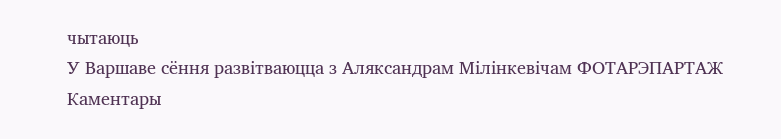чытаюць
У Варшаве сёння развітваюцца з Аляксандрам Мілінкевічам ФОТАРЭПАРТАЖ
Каментары